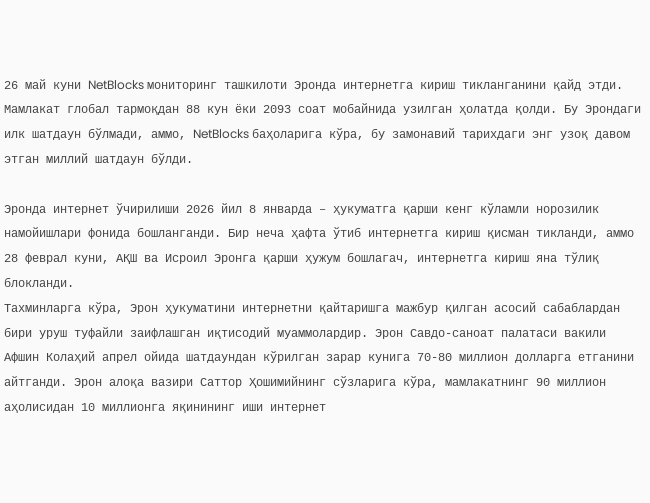26 май куни NetBlocks мониторинг ташкилоти Эронда интернетга кириш тикланганини қайд этди. Мамлакат глобал тармоқдан 88 кун ёки 2093 соат мобайнида узилган ҳолатда қолди. Бу Эрондаги илк шатдаун бўлмади, аммо, NetBlocks баҳоларига кўра, бу замонавий тарихдаги энг узоқ давом этган миллий шатдаун бўлди.

Эронда интернет ўчирилиши 2026 йил 8 январда – ҳукуматга қарши кенг кўламли норозилик намойишлари фонида бошланганди. Бир неча ҳафта ўтиб интернетга кириш қисман тикланди, аммо 28 феврал куни, АҚШ ва Исроил Эронга қарши ҳужум бошлагач, интернетга кириш яна тўлиқ блокланди.
Тахминларга кўра, Эрон ҳукуматини интернетни қайтаришга мажбур қилган асосий сабаблардан бири уруш туфайли заифлашган иқтисодий муаммолардир. Эрон Савдо-саноат палатаси вакили Афшин Колаҳий апрел ойида шатдаундан кўрилган зарар кунига 70-80 миллион долларга етганини айтганди. Эрон алоқа вазири Саттор Ҳошимийнинг сўзларига кўра, мамлакатнинг 90 миллион аҳолисидан 10 миллионга яқинининг иши интернет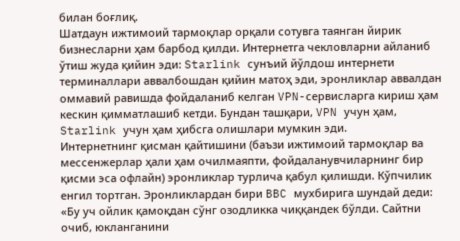билан боғлиқ.
Шатдаун ижтимоий тармоқлар орқали сотувга таянган йирик бизнесларни ҳам барбод қилди. Интернетга чекловларни айланиб ўтиш жуда қийин эди: Starlink сунъий йўлдош интернети терминаллари аввалбошдан қийин матоҳ эди, эронликлар аввалдан оммавий равишда фойдаланиб келган VPN-сервисларга кириш ҳам кескин қимматлашиб кетди. Бундан ташқари, VPN учун ҳам, Starlink учун ҳам ҳибсга олишлари мумкин эди.
Интернетнинг қисман қайтишини (баъзи ижтимоий тармоқлар ва мессенжерлар ҳали ҳам очилмаяпти, фойдаланувчиларнинг бир қисми эса офлайн) эронликлар турлича қабул қилишди. Кўпчилик енгил тортган. Эронликлардан бири BBC мухбирига шундай деди: «Бу уч ойлик қамоқдан сўнг озодликка чиққандек бўлди. Сайтни очиб, юкланганини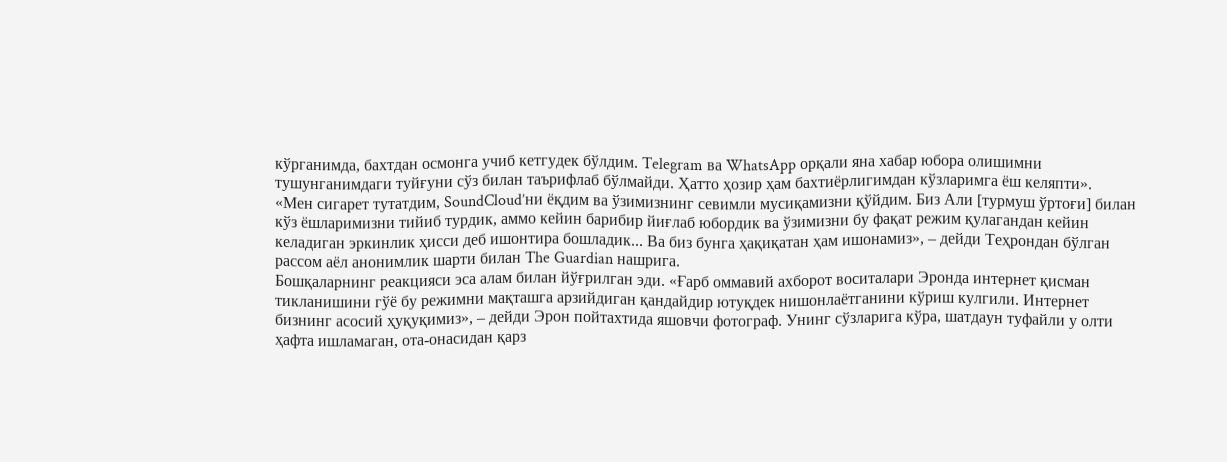кўрганимда, бахтдан осмонга учиб кетгудек бўлдим. Telegram ва WhatsApp орқали яна хабар юбора олишимни тушунганимдаги туйғуни сўз билан таърифлаб бўлмайди. Ҳатто ҳозир ҳам бахтиёрлигимдан кўзларимга ёш келяпти».
«Мен сигарет тутатдим, SoundCloud’ни ёқдим ва ўзимизнинг севимли мусиқамизни қўйдим. Биз Али [турмуш ўртоғи] билан кўз ёшларимизни тийиб турдик, аммо кейин барибир йиғлаб юбордик ва ўзимизни бу фақат режим қулагандан кейин келадиган эркинлик ҳисси деб ишонтира бошладик... Ва биз бунга ҳақиқатан ҳам ишонамиз», – дейди Теҳрондан бўлган рассом аёл анонимлик шарти билан The Guardian нашрига.
Бошқаларнинг реакцияси эса алам билан йўғрилган эди. «Ғарб оммавий ахборот воситалари Эронда интернет қисман тикланишини гўё бу режимни мақташга арзийдиган қандайдир ютуқдек нишонлаётганини кўриш кулгили. Интернет бизнинг асосий ҳуқуқимиз», – дейди Эрон пойтахтида яшовчи фотограф. Унинг сўзларига кўра, шатдаун туфайли у олти ҳафта ишламаган, ота-онасидан қарз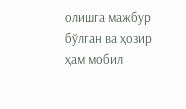олишга мажбур бўлган ва ҳозир ҳам мобил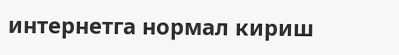интернетга нормал кириш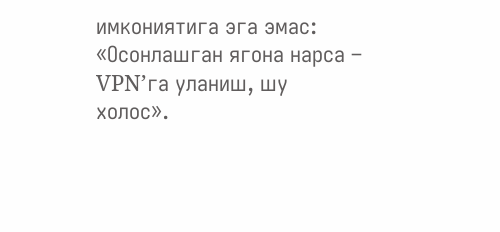имкониятига эга эмас: «Осонлашган ягона нарса – VPN’га уланиш, шу холос».